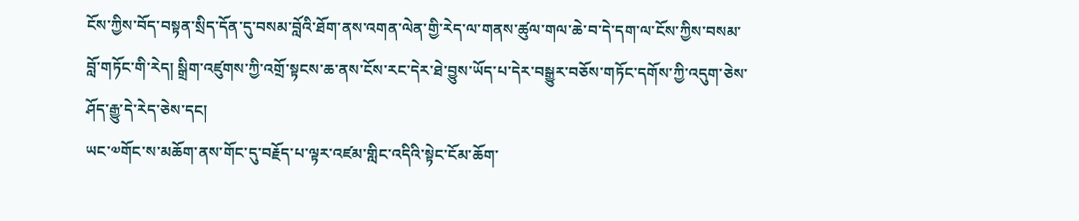ངོས་ཀྱིས་བོད་བསྟན་སྲིད་དོན་དུ་བསམ་བློའི་ཐོག་ནས་འགན་ལེན་གྱི་རེད་ལ་གནས་ཚུལ་གལ་ཆེ་བ་དེ་དག་ལ་ངོས་ཀྱིས་བསམ་བློ་གཏོང་གི་རེད། སྒྲིག་འཛུགས་ཀྱི་འགྲོ་སྟངས་ཆ་ནས་ངོས་རང་དེར་ཐེ་བྱུས་ཡོད་པ་དེར་བསྒྱུར་བཅོས་གཏོང་དགོས་ཀྱི་འདུག་ཅེས་ཤོད་རྒྱུ་དེ་རེད་ཅེས་དང།
ཡང་༧གོང་ས་མཆོག་ནས་གོང་དུ་བརྗོད་པ་ལྟར་འཛམ་གླིང་འདིའི་སྟེང་ངོམ་ཆོག་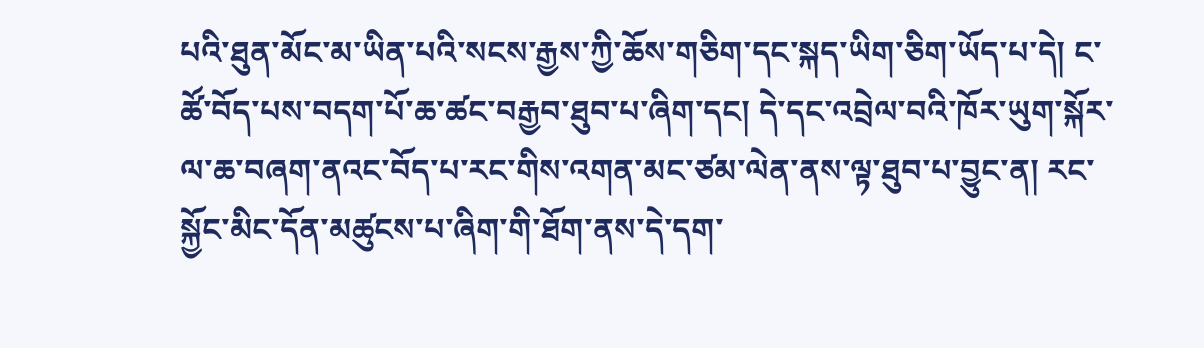པའི་ཐུན་མོང་མ་ཡིན་པའི་སངས་རྒྱས་ཀྱི་ཆོས་གཅིག་དང་སྐད་ཡིག་ཅིག་ཡོད་པ་དེ། ང་ཚོ་བོད་པས་བདག་པོ་ཆ་ཚང་བརྒྱབ་ཐུབ་པ་ཞིག་དང། དེ་དང་འབྲེལ་བའི་ཁོར་ཡུག་སྐོར་ལ་ཆ་བཞག་ནའང་བོད་པ་རང་གིས་འགན་མང་ཙམ་ལེན་ནས་ལྟ་ཐུབ་པ་བྱུང་ན། རང་སྐྱོང་མིང་དོན་མཚུངས་པ་ཞིག་གི་ཐོག་ནས་དེ་དག་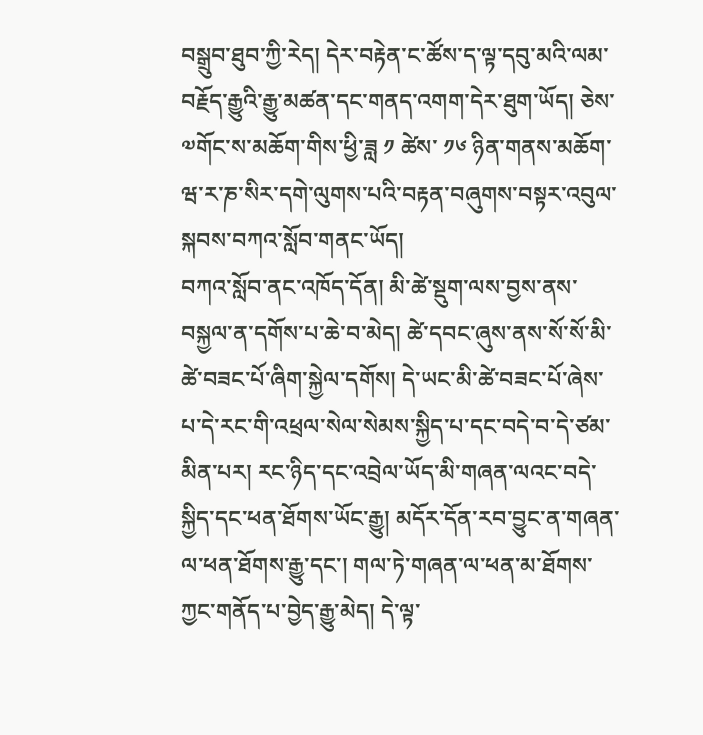བསྒྲུབ་ཐུབ་ཀྱི་རེད། དེར་བརྟེན་ང་ཚོས་ད་ལྟ་དབུ་མའི་ལམ་བརྗོད་རྒྱུའི་རྒྱུ་མཚན་དང་གནད་འགག་དེར་ཐུག་ཡོད། ཅེས་༧གོང་ས་མཆོག་གིས་ཕྱི་ཟླ ༡ ཚེས་ ༡༦ ཉིན་གནས་མཆོག་ཝ་ར་ཎ་སིར་དགེ་ལུགས་པའི་བརྟན་བཞུགས་བསྟར་འབུལ་སྐབས་བཀའ་སློབ་གནང་ཡོད།
བཀའ་སློབ་ནང་འཁོད་དོན། མི་ཚེ་སྡུག་ལས་བྱས་ནས་བསྐྱལ་ན་དགོས་པ་ཆེ་བ་མེད། ཚེ་དབང་ཞུས་ནས་སོ་སོ་མི་ཚེ་བཟང་པོ་ཞིག་སྐྱེལ་དགོས། དེ་ཡང་མི་ཚེ་བཟང་པོ་ཞེས་པ་དེ་རང་གི་འཕྲལ་སེལ་སེམས་སྐྱིད་པ་དང་བདེ་བ་དེ་ཙམ་མིན་པར། རང་ཉིད་དང་འབྲེལ་ཡོད་མི་གཞན་ལའང་བདེ་སྐྱིད་དང་ཕན་ཐོགས་ཡོང་རྒྱུ། མདོར་དོན་རབ་བྱུང་ན་གཞན་ལ་ཕན་ཐོགས་རྒྱུ་དང་། གལ་ཏེ་གཞན་ལ་ཕན་མ་ཐོགས་ཀྱང་གནོད་པ་བྱེད་རྒྱུ་མེད། དེ་ལྟ་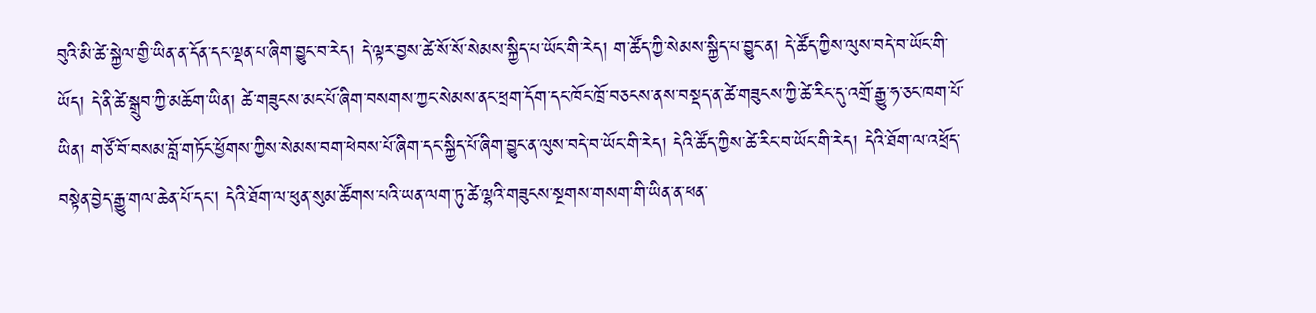བུའི་མི་ཚེ་སྐྱེལ་གྱི་ཡིན་ན་དོན་དང་ལྡན་པ་ཞིག་བྱུང་བ་རེད། དེ་ལྟར་བྱས་ཚེ་སོ་སོ་སེམས་སྐྱིད་པ་ཡོང་གི་རེད། ག་ཚོད་ཀྱི་སེམས་སྐྱིད་པ་བྱུང་ན། དེ་ཚོད་ཀྱིས་ལུས་བདེ་བ་ཡོང་གི་ཡོད། དེ་ནི་ཚེ་སྒྲུབ་ཀྱི་མཆོག་ཡིན། ཚེ་གཟུངས་མང་པོ་ཞིག་བསགས་ཀྱང་སེམས་ནང་ཕྲག་དོག་དང་ཁོང་ཁྲོ་བཅངས་ནས་བསྡད་ན་ཚེ་གཟུངས་ཀྱི་ཚེ་རིང་དུ་འགྲོ་རྒྱུ་ཧ་ཅང་ཁག་པོ་ཡིན། གཙོ་བོ་བསམ་བློ་གཏོང་ཕྱོགས་ཀྱིས་སེམས་བག་ཕེབས་པོ་ཞིག་དང་སྐྱིད་པོ་ཞིག་བྱུང་ན་ལུས་བདེ་བ་ཡོང་གི་རེད། དེའི་ཚོད་ཀྱིས་ཚེ་རིང་བ་ཡོང་གི་རེད། དེའི་ཐོག་ལ་འཕྲོད་བསྟེན་བྱེད་རྒྱུ་གལ་ཆེན་པོ་དང། དེའི་ཐོག་ལ་ཕུན་སུམ་ཚོགས་པའི་ཡན་ལག་ཏུ་ཚེ་ལྷའི་གཟུངས་སྔགས་གསག་གི་ཡིན་ན་ཕན་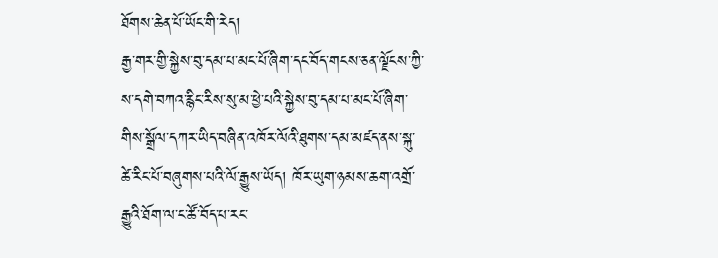ཐོགས་ཆེན་པོ་ཡོང་གི་རེད།
རྒྱ་གར་གྱི་སྐྱེས་བུ་དམ་པ་མང་པོ་ཞིག་དང་བོད་གངས་ཅན་ལྗོངས་ཀྱི་ས་དགེ་བཀའ་རྙིང་རིས་སུ་མ་ཕྱེ་པའི་སྐྱེས་བུ་དམ་པ་མང་པོ་ཞིག་གིས་སྒྲོལ་དཀར་ཡིད་བཞིན་འཁོར་ལོའི་ཐུགས་དམ་མཛད་ནས་སྐུ་ཚེ་རིང་པོ་བཞུགས་པའི་ལོ་རྒྱུས་ཡོད། ཁོར་ཡུག་ཉམས་ཆག་འགྲོ་རྒྱུའི་ཐོག་ལ་ང་ཚོ་བོད་པ་རང་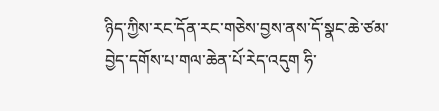ཉིད་ཀྱིས་རང་དོན་རང་གཅེས་བྱས་ནས་དོ་སྣང་ཆེ་ཙམ་བྱེད་དགོས་པ་གལ་ཆེན་པོ་རེད་འདུག ཧི་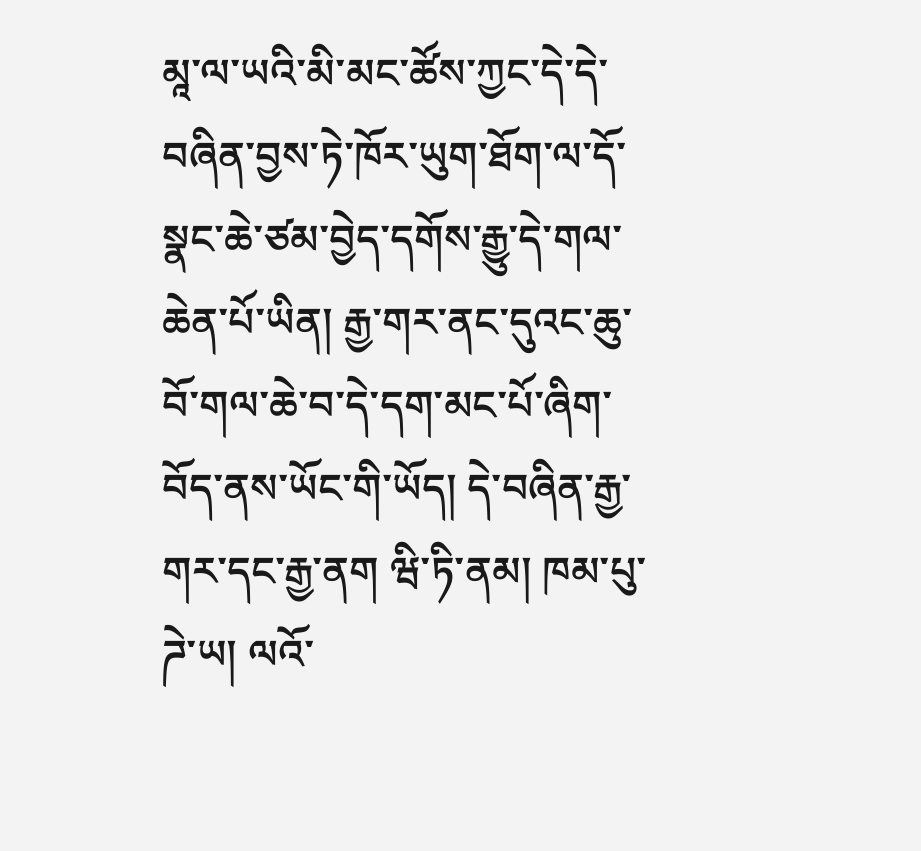མཱ་ལ་ཡའི་མི་མང་ཚོས་ཀྱང་དེ་དེ་བཞིན་བྱས་ཏེ་ཁོར་ཡུག་ཐོག་ལ་དོ་སྣང་ཆེ་ཙམ་བྱེད་དགོས་རྒྱུ་དེ་གལ་ཆེན་པོ་ཡིན། རྒྱ་གར་ནང་དུའང་ཆུ་བོ་གལ་ཆེ་བ་དེ་དག་མང་པོ་ཞིག་བོད་ནས་ཡོང་གི་ཡོད། དེ་བཞིན་རྒྱ་གར་དང་རྒྱ་ནག ཝི་ཏི་ནམ། ཁམ་པུ་ཌེ་ཡ། ལའོ་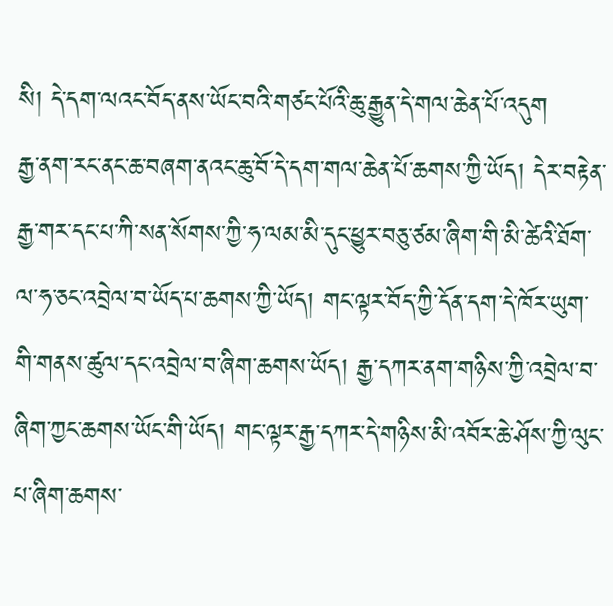སི། དེ་དག་ལའང་བོད་ནས་ཡོང་བའི་གཙང་པོའི་ཆུ་རྒྱུན་དེ་གལ་ཆེན་པོ་འདུག
རྒྱ་ནག་རང་ནང་ཆ་བཞག་ནའང་ཆུ་བོ་དེ་དག་གལ་ཆེན་པོ་ཆགས་ཀྱི་ཡོད། དེར་བརྟེན་རྒྱ་གར་དང་པ་ཀི་སན་སོགས་ཀྱི་ཧ་ལམ་མི་དུང་ཕྱུར་བཅུ་ཙམ་ཞིག་གི་མི་ཚེའི་ཐོག་ལ་ཧ་ཅང་འབྲེལ་བ་ཡོད་པ་ཆགས་ཀྱི་ཡོད། གང་ལྟར་བོད་ཀྱི་དོན་དག་དེ་ཁོར་ཡུག་གི་གནས་ཚུལ་དང་འབྲེལ་བ་ཞིག་ཆགས་ཡོད། རྒྱ་དཀར་ནག་གཉིས་ཀྱི་འབྲེལ་བ་ཞིག་ཀྱང་ཆགས་ཡོང་གི་ཡོད། གང་ལྟར་རྒྱ་དཀར་དེ་གཉིས་མི་འབོར་ཆེ་ཤོས་ཀྱི་ལུང་པ་ཞིག་ཆགས་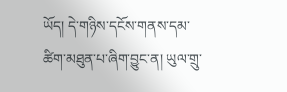ཡོད། དེ་གཉིས་དངོས་གནས་དམ་ཚིག་མཐུན་པ་ཞིག་བྱུང་ན། ཡུལ་གྲུ་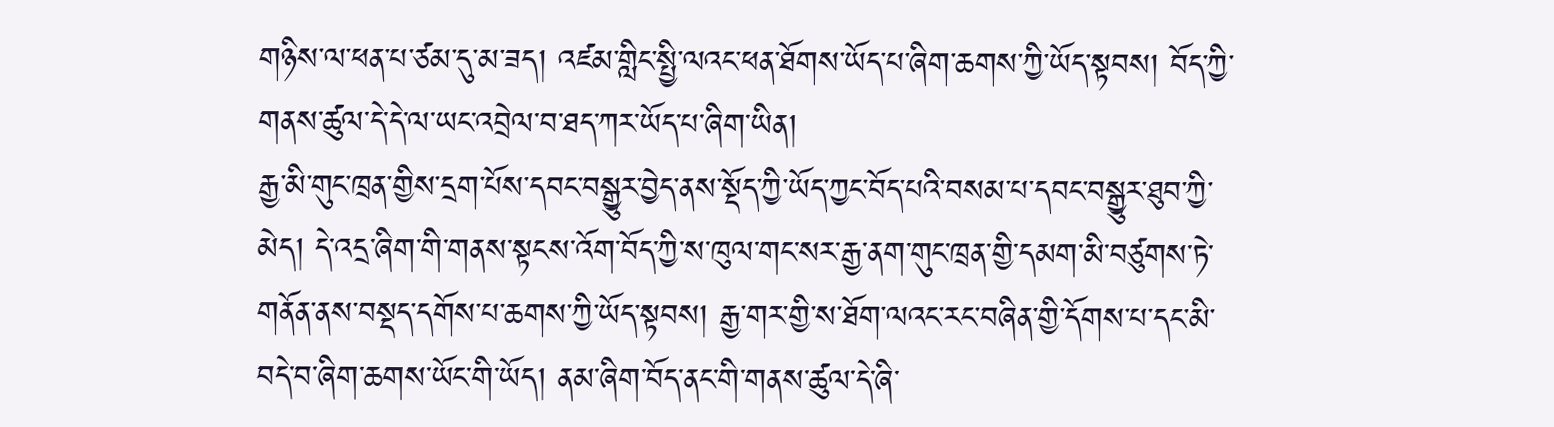གཉིས་ལ་ཕན་པ་ཙམ་དུ་མ་ཟད། འཛམ་གླིང་སྤྱི་ལའང་ཕན་ཐོགས་ཡོད་པ་ཞིག་ཆགས་ཀྱི་ཡོད་སྟབས། བོད་ཀྱི་གནས་ཚུལ་དེ་དེ་ལ་ཡང་འབྲེལ་བ་ཐད་ཀར་ཡོད་པ་ཞིག་ཡིན།
རྒྱ་མི་གུང་ཁྲན་གྱིས་དྲག་པོས་དབང་བསྒྱུར་བྱེད་ནས་སྡོད་ཀྱི་ཡོད་ཀྱང་བོད་པའི་བསམ་པ་དབང་བསྒྱུར་ཐུབ་ཀྱི་མེད། དེ་འདྲ་ཞིག་གི་གནས་སྟངས་འོག་བོད་ཀྱི་ས་ཁུལ་གང་སར་རྒྱ་ནག་གུང་ཁྲན་གྱི་དམག་མི་བཙུགས་ཏེ་གནོན་ནས་བསྡད་དགོས་པ་ཆགས་ཀྱི་ཡོད་སྟབས། རྒྱ་གར་གྱི་ས་ཐོག་ལའང་རང་བཞིན་གྱི་དོགས་པ་དང་མི་བདེ་བ་ཞིག་ཆགས་ཡོང་གི་ཡོད། ནམ་ཞིག་བོད་ནང་གི་གནས་ཚུལ་དེ་ཞི་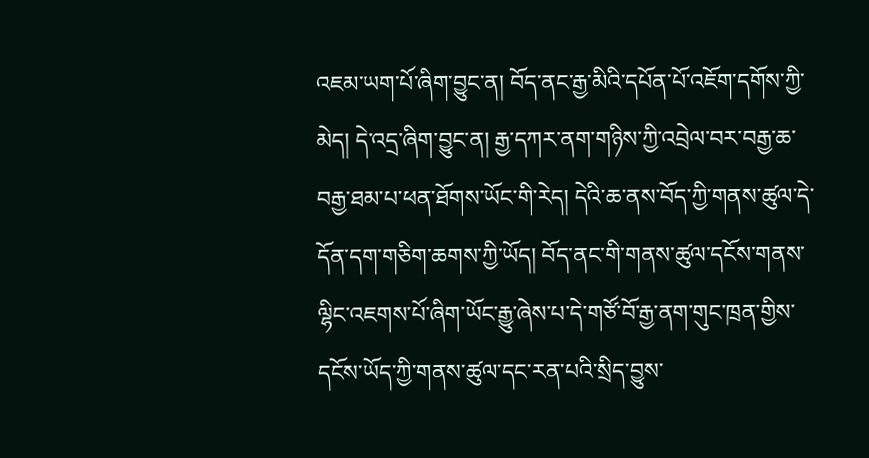འཇམ་ཡག་པོ་ཞིག་བྱུང་ན། བོད་ནང་རྒྱ་མིའི་དཔོན་པོ་འཇོག་དགོས་ཀྱི་མེད། དེ་འདྲ་ཞིག་བྱུང་ན། རྒྱ་དཀར་ནག་གཉིས་ཀྱི་འབྲེལ་བར་བརྒྱ་ཆ་བརྒྱ་ཐམ་པ་ཕན་ཐོགས་ཡོང་གི་རེད། དེའི་ཆ་ནས་བོད་ཀྱི་གནས་ཚུལ་དེ་དོན་དག་གཅིག་ཆགས་ཀྱི་ཡོད། བོད་ནང་གི་གནས་ཚུལ་དངོས་གནས་ལྷིང་འཇགས་པོ་ཞིག་ཡོང་རྒྱུ་ཞེས་པ་དེ་གཙོ་བོ་རྒྱ་ནག་གུང་ཁྲན་གྱིས་དངོས་ཡོད་ཀྱི་གནས་ཚུལ་དང་རན་པའི་སྲིད་བྱུས་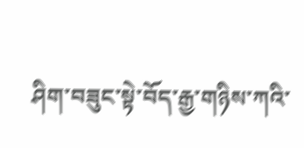ཤིག་བཟུང་སྟེ་བོད་རྒྱ་གཉིས་ཀའི་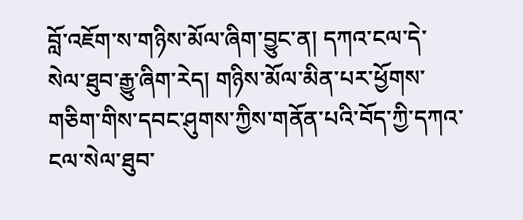བློ་འཇོག་ས་གཉིས་མོལ་ཞིག་བྱུང་ན། དཀའ་ངལ་དེ་སེལ་ཐུབ་རྒྱུ་ཞིག་རེད། གཉིས་མོལ་མིན་པར་ཕྱོགས་གཅིག་གིས་དབང་ཤུགས་ཀྱིས་གནོན་པའི་བོད་ཀྱི་དཀའ་ངལ་སེལ་ཐུབ་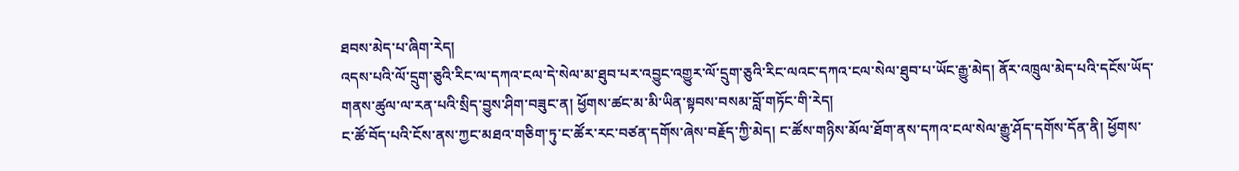ཐབས་མེད་པ་ཞིག་རེད།
འདས་པའི་ལོ་དྲུག་ཅུའི་རིང་ལ་དཀའ་ངལ་དེ་སེལ་མ་ཐུབ་པར་འབྱུང་འགྱུར་ལོ་དྲུག་ཅུའི་རིང་ལའང་དཀའ་ངལ་སེལ་ཐུབ་པ་ཡོང་རྒྱུ་མེད། ནོར་འཁྲུལ་མེད་པའི་དངོས་ཡོད་གནས་ཚུལ་ལ་རན་པའི་སྲིད་བྱུས་ཤིག་བཟུང་ན། ཕྱོགས་ཚང་མ་མི་ཡིན་སྟབས་བསམ་བློ་གཏོང་གི་རེད།
ང་ཚོ་བོད་པའི་ངོས་ནས་ཀྱང་མཐའ་གཅིག་ཏུ་ང་ཚོར་རང་བཙན་དགོས་ཞེས་བརྗོད་ཀྱི་མེད། ང་ཚོས་གཉིས་མོལ་ཐོག་ནས་དཀའ་ངལ་སེལ་རྒྱུ་ཤོད་དགོས་དོན་ནི། ཕྱོགས་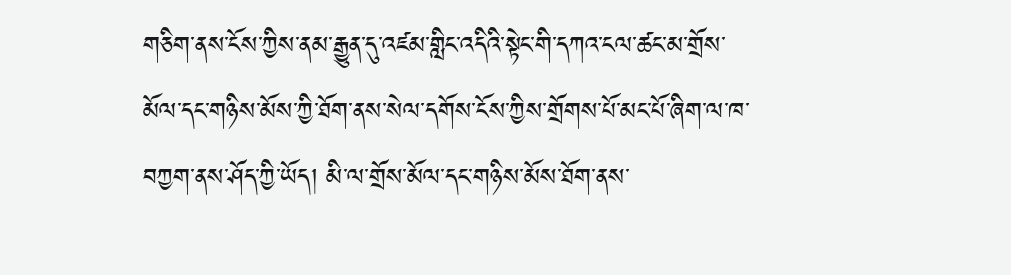གཅིག་ནས་ངོས་ཀྱིས་ནམ་རྒྱུན་དུ་འཛམ་གླིང་འདིའི་སྟེང་གི་དཀའ་ངལ་ཚང་མ་གྲོས་མོལ་དང་གཉིས་མོས་ཀྱི་ཐོག་ནས་སེལ་དགོས་ངོས་ཀྱིས་གྲོགས་པོ་མང་པོ་ཞིག་ལ་ཁ་བཀྱག་ནས་ཤོད་ཀྱི་ཡོད། མི་ལ་གྲོས་མོལ་དང་གཉིས་མོས་ཐོག་ནས་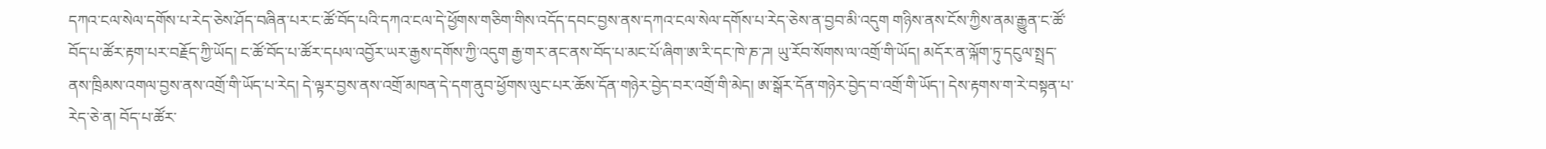དཀའ་ངལ་སེལ་དགོས་པ་རེད་ཅེས་ཤོད་བཞིན་པར་ང་ཚོ་བོད་པའི་དཀའ་ངལ་དེ་ཕྱོགས་གཅིག་གིས་འདོད་དབང་བྱས་ནས་དཀའ་ངལ་སེལ་དགོས་པ་རེད་ཅེས་ན་བྱབ་མི་འདུག གཉིས་ནས་ངོས་ཀྱིས་ནམ་རྒྱུན་ང་ཚོ་བོད་པ་ཚོར་རྟག་པར་བརྗོད་ཀྱི་ཡོད། ང་ཚོ་བོད་པ་ཚོར་དཔལ་འབྱོར་ཡར་རྒྱས་དགོས་ཀྱི་འདུག རྒྱ་གར་ནང་ནས་བོད་པ་མང་པོ་ཞིག་ཨ་རི་དང་ཁེ་ཎ་ཌ། ཡུ་རོབ་སོགས་ལ་འགྲོ་གི་ཡོད། མདོར་ན་ལྐོག་ཏུ་དངུལ་སྤྲད་ནས་ཁྲིམས་འགལ་བྱས་ནས་འགྲོ་གི་ཡོད་པ་རེད། དེ་ལྟར་བྱས་ནས་འགྲོ་མཁན་དེ་དག་ནུབ་ཕྱོགས་ལུང་པར་ཆོས་དོན་གཉེར་བྱེད་བར་འགྲོ་གི་མེད། ཨ་སྒོར་དོན་གཉེར་བྱེད་བ་འགྲོ་གི་ཡོད་། དེས་རྟགས་ག་རེ་བསྟན་པ་རེད་ཅེ་ན། བོད་པ་ཚོར་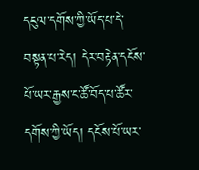དངུལ་དགོས་ཀྱི་ཡོད་པ་དེ་བསྟན་པ་རེད། དེར་བརྟེན་དངོས་པོ་ཡར་རྒྱས་ང་ཚོ་བོད་པ་ཚོར་དགོས་ཀྱི་ཡོད། དངོས་པོ་ཡར་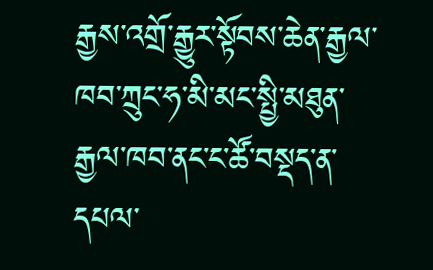རྒྱས་འགྲོ་རྒྱུར་སྟོབས་ཆེན་རྒྱལ་ཁབ་ཀྲུང་ཧ་མི་མང་སྤྱི་མཐུན་རྒྱལ་ཁབ་ནང་ང་ཚོ་བསྡད་ན་དཔལ་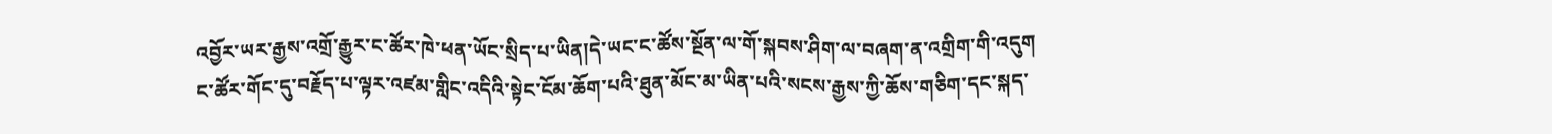འབྱོར་ཡར་རྒྱས་འགྲོ་རྒྱུར་ང་ཚོར་ཁེ་ཕན་ཡོང་སྲིད་པ་ཡིན།དེ་ཡང་ང་ཚོས་སྔོན་ལ་གོ་སྐབས་ཤིག་ལ་བཞག་ན་འགྲིག་གི་འདུག
ང་ཚོར་གོང་དུ་བརྗོད་པ་ལྟར་འཛམ་གླིང་འདིའི་སྟེང་ངོམ་ཆོག་པའི་ཐུན་མོང་མ་ཡིན་པའི་སངས་རྒྱས་ཀྱི་ཆོས་གཅིག་དང་སྐད་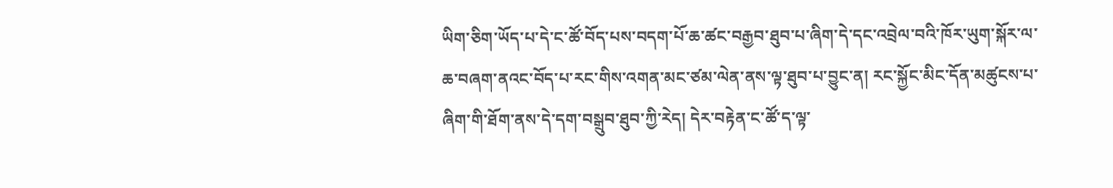ཡིག་ཅིག་ཡོད་པ་དེ་ང་ཚོ་བོད་པས་བདག་པོ་ཆ་ཚང་བརྒྱབ་ཐུབ་པ་ཞིག་དེ་དང་འབྲེལ་བའི་ཁོར་ཡུག་སྐོར་ལ་ཆ་བཞག་ནའང་བོད་པ་རང་གིས་འགན་མང་ཙམ་ལེན་ནས་ལྟ་ཐུབ་པ་བྱུང་ན། རང་སྐྱོང་མིང་དོན་མཚུངས་པ་ཞིག་གི་ཐོག་ནས་དེ་དག་བསྒྲུབ་ཐུབ་ཀྱི་རེད། དེར་བརྟེན་ང་ཚོ་ད་ལྟ་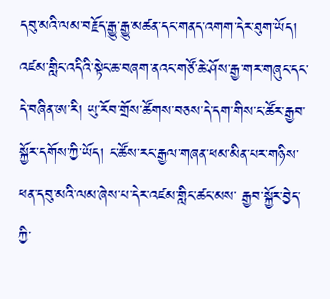དབུ་མའི་ལམ་བརྗོད་རྒྱུ་རྒྱུ་མཚན་དང་གནད་འགག་དེར་ཐུག་ཡོད། འཛམ་གླིང་འདིའི་སྟེང་ཆ་བཞག་ནའང་གཙོ་ཆེ་ཤོས་རྒྱ་གར་གཞུང་དང་དེ་བཞིན་ཨ་རི། ཡུ་རོབ་གྲོས་ཚོགས་བཅས་དེ་དག་གིས་ང་ཚོར་རྒྱབ་སྐྱོར་དགོས་ཀྱི་ཡོད། ང་ཚོས་རང་རྒྱལ་གཞན་ཕམ་མིན་པར་གཉིས་ཕན་དབུ་མའི་ལམ་ཞེས་པ་དེར་འཛམ་གླིང་ཚང་མས་ རྒྱབ་སྐྱོར་བྱེད་ཀྱི་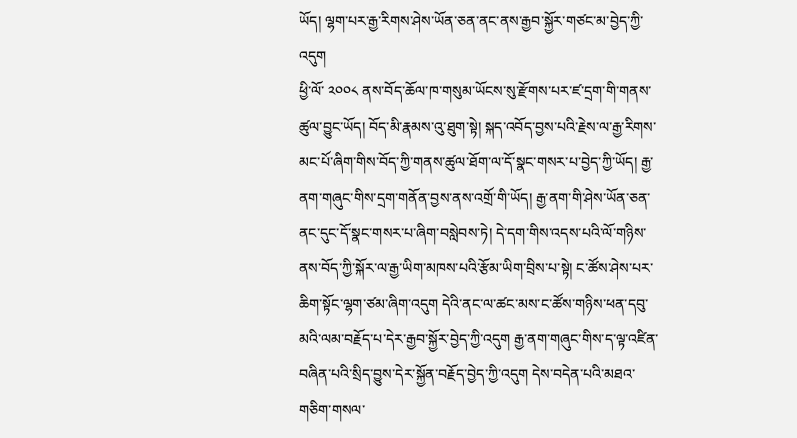ཡོད། ལྷག་པར་རྒྱ་རིགས་ཤེས་ཡོན་ཅན་ནང་ནས་རྒྱབ་སྐྱོར་གཙང་མ་བྱེད་ཀྱི་འདུག
ཕྱི་ལོ་ ༢༠༠༨ ནས་བོད་ཆོལ་ཁ་གསུམ་ཡོངས་སུ་རྫོགས་པར་ཛ་དྲག་གི་གནས་ཚུལ་བྱུང་ཡོད། བོད་མི་རྣམས་འུ་ཐུག་སྟེ། སྐད་འབོད་བྱས་པའི་རྗེས་ལ་རྒྱ་རིགས་མང་པོ་ཞིག་གིས་བོད་ཀྱི་གནས་ཚུལ་ཐོག་ལ་དོ་སྣང་གསར་པ་བྱེད་ཀྱི་ཡོད། རྒྱ་ནག་གཞུང་གིས་དྲག་གནོན་བྱས་ནས་འགྲོ་གི་ཡོད། རྒྱ་ནག་གི་ཤེས་ཡོན་ཅན་ནང་དུང་དོ་སྣང་གསར་པ་ཞིག་བསླེབས་ཏེ། དེ་དག་གིས་འདས་པའི་ལོ་གཉིས་ནས་བོད་ཀྱི་སྐོར་ལ་རྒྱ་ཡིག་མཁས་པའི་རྩོམ་ཡིག་བྲིས་པ་སྟེ། ང་ཚོས་ཤེས་པར་ཆིག་སྟོང་ལྷག་ཙམ་ཞིག་འདུག དེའི་ནང་ལ་ཚང་མས་ང་ཚོས་གཉིས་ཕན་དབུ་མའི་ལམ་བརྗོད་པ་དེར་རྒྱབ་སྐྱོར་བྱེད་ཀྱི་འདུག རྒྱ་ནག་གཞུང་གིས་ད་ལྟ་འཛིན་བཞིན་པའི་སྲིད་བྱུས་དེར་སྐྱོན་བརྗོད་བྱེད་ཀྱི་འདུག དེས་བདེན་པའི་མཐའ་གཅིག་གསལ་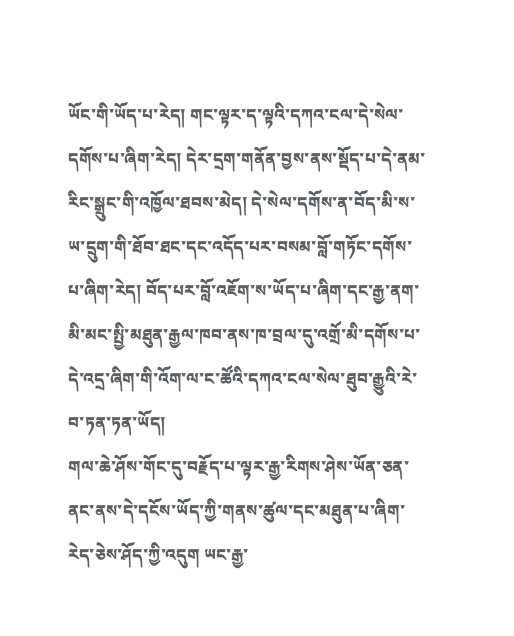ཡོང་གི་ཡོད་པ་རེད། གང་ལྟར་ད་ལྟའི་དཀའ་ངལ་དེ་སེལ་དགོས་པ་ཞིག་རེད། དེར་དྲག་གནོན་བྱས་ནས་སྡོད་པ་དེ་ནམ་རིང་སྒྲུང་གི་འཁྱོལ་ཐབས་མེད། དེ་སེལ་དགོས་ན་བོད་མི་ས་ཡ་དྲུག་གི་ཐོབ་ཐང་དང་འདོད་པར་བསམ་བློ་གཏོང་དགོས་པ་ཞིག་རེད། བོད་པར་བློ་འཇོག་ས་ཡོད་པ་ཞིག་དང་རྒྱ་ནག་མི་མང་སྤྱི་མཐུན་རྒྱལ་ཁབ་ནས་ཁ་བྲལ་དུ་འགྲོ་མི་དགོས་པ་དེ་འདྲ་ཞིག་གི་འོག་ལ་ང་ཚོའི་དཀའ་ངལ་སེལ་ཐུབ་རྒྱུའི་རེ་བ་ཏན་ཏན་ཡོད།
གལ་ཆེ་ཤོས་གོང་དུ་བརྗོད་པ་ལྟར་རྒྱ་རིགས་ཤེས་ཡོན་ཅན་ནང་ནས་དེ་དངོས་ཡོད་ཀྱི་གནས་ཚུལ་དང་མཐུན་པ་ཞིག་རེད་ཅེས་ཤོད་ཀྱི་འདུག ཡང་རྒྱ་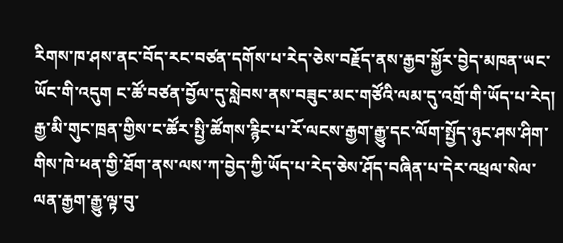རིགས་ཁ་ཤས་ནང་བོད་རང་བཙན་དགོས་པ་རེད་ཅེས་བརྗོད་ནས་རྒྱབ་སྐྱོར་བྱེད་མཁན་ཡང་ཡོང་གི་འདུག ང་ཚོ་བཙན་བྱོལ་དུ་སླེབས་ནས་བཟུང་མང་གཙོའི་ལམ་དུ་འགྲོ་གི་ཡོད་པ་རེད།
རྒྱ་མི་གུང་ཁྲན་གྱིས་ང་ཚོར་སྤྱི་ཚོགས་རྙིང་པ་རོ་ལངས་རྒྱག་རྒྱུ་དང་ལོག་སྤྱོད་ཉུང་ཤས་ཤིག་གིས་ཁེ་ཕན་གྱི་ཐོག་ནས་ལས་ཀ་བྱེད་ཀྱི་ཡོད་པ་རེད་ཅེས་ཤོད་བཞིན་པ་དེར་འཕྲལ་སེལ་ལན་རྒྱག་རྒྱུ་ལྟ་བུ་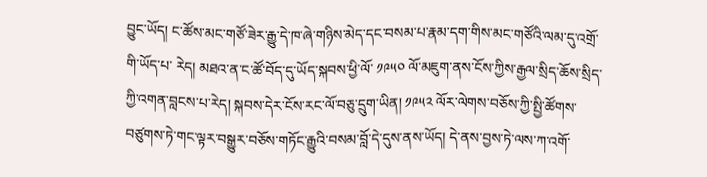བྱུང་ཡོད། ང་ཚོས་མང་གཙོ་ཟེར་རྒྱུ་དེ་ཁ་ཞེ་གཉིས་མེད་དང་བསམ་པ་རྣམ་དག་གིས་མང་གཙོའི་ལམ་དུ་འགྲོ་གི་ཡོད་པ་ རེད། མཐའ་ན་ང་ཚོ་བོད་དུ་ཡོད་སྐབས་ཕྱི་ལོ་ ༡༩༥༠ ལོ་མཇུག་ནས་ངོས་ཀྱིས་རྒྱལ་སྲིད་ཆོས་སྲིད་ཀྱི་འགན་བླངས་པ་རེད། སྐབས་དེར་ངོས་རང་ལོ་བཅུ་དྲུག་ཡིན། ༡༩༥༢ ལོར་ལེགས་བཅོས་ཀྱི་སྤྱི་ཚོགས་བཙུགས་ཏེ་གང་ལྟར་བསྒྱུར་བཅོས་གཏོང་རྒྱུའི་བསམ་བློ་དེ་དུས་ནས་ཡོད། དེ་ནས་བྱས་ཏེ་ལས་ཀ་འགོ་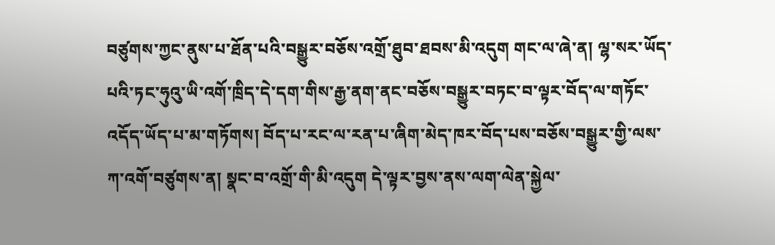བཙུགས་ཀྱང་ནུས་པ་ཐོན་པའི་བསྒྱུར་བཅོས་འགྲོ་ཐུབ་ཐབས་མི་འདུག གང་ལ་ཞེ་ན། ལྷ་སར་ཡོད་པའི་ཏང་ཧུའུ་ཡི་འགོ་ཁྲིད་དེ་དག་གིས་རྒྱ་ནག་ནང་བཅོས་བསྒྱུར་བཏང་བ་ལྟར་བོད་ལ་གཏོང་འདོད་ཡོད་པ་མ་གཏོགས། བོད་པ་རང་ལ་རན་པ་ཞིག་མེད་ཁར་བོད་པས་བཅོས་བསྒྱུར་གྱི་ལས་ཀ་འགོ་བཙུགས་ན། སྣང་བ་འགྲོ་གི་མི་འདུག དེ་ལྟར་བྱས་ནས་ལག་ལེན་སྐྱེལ་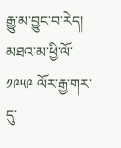རྒྱུ་མ་བྱུང་བ་རེད།
མཐའ་མ་ཕྱི་ལོ་ ༡༩༥༩ ལོར་རྒྱ་གར་དུ་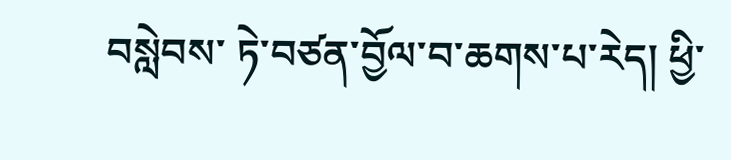བསླེབས་ ཏེ་བཙན་བྱོལ་བ་ཆགས་པ་རེད། ཕྱི་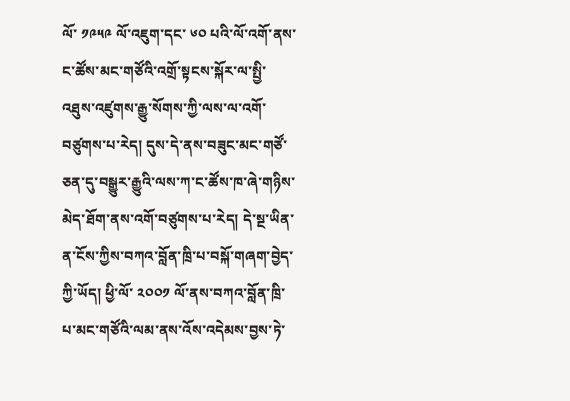ལོ་ ༡༩༥༩ ལོ་འཇུག་དང་ ༦༠ པའི་ལོ་འགོ་ནས་ང་ཚོས་མང་གཙོའི་འགྲོ་སྟངས་སྐོར་ལ་སྤྱི་འཐུས་འཛུགས་རྒྱུ་སོགས་ཀྱི་ལས་ལ་འགོ་བཙུགས་པ་རེད། དུས་དེ་ནས་བཟུང་མང་གཙོ་ཅན་དུ་བསྒྱུར་རྒྱུའི་ལས་ཀ་ང་ཚོས་ཁ་ཞེ་གཉིས་མེད་ཐོག་ནས་འགོ་བཙུགས་པ་རེད། དེ་སྔ་ཡིན་ན་ངོས་ཀྱིས་བཀའ་བློན་ཁྲི་པ་བསྐོ་གཞག་བྱེད་ཀྱི་ཡོད། ཕྱི་ལོ་ ༢༠༠༡ ལོ་ནས་བཀའ་བློན་ཁྲི་པ་མང་གཙོའི་ལམ་ནས་འོས་འདེམས་བྱས་ཏེ་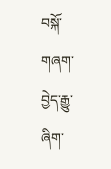བསྐོ་གཞག་བྱེད་རྒྱུ་ཞིག་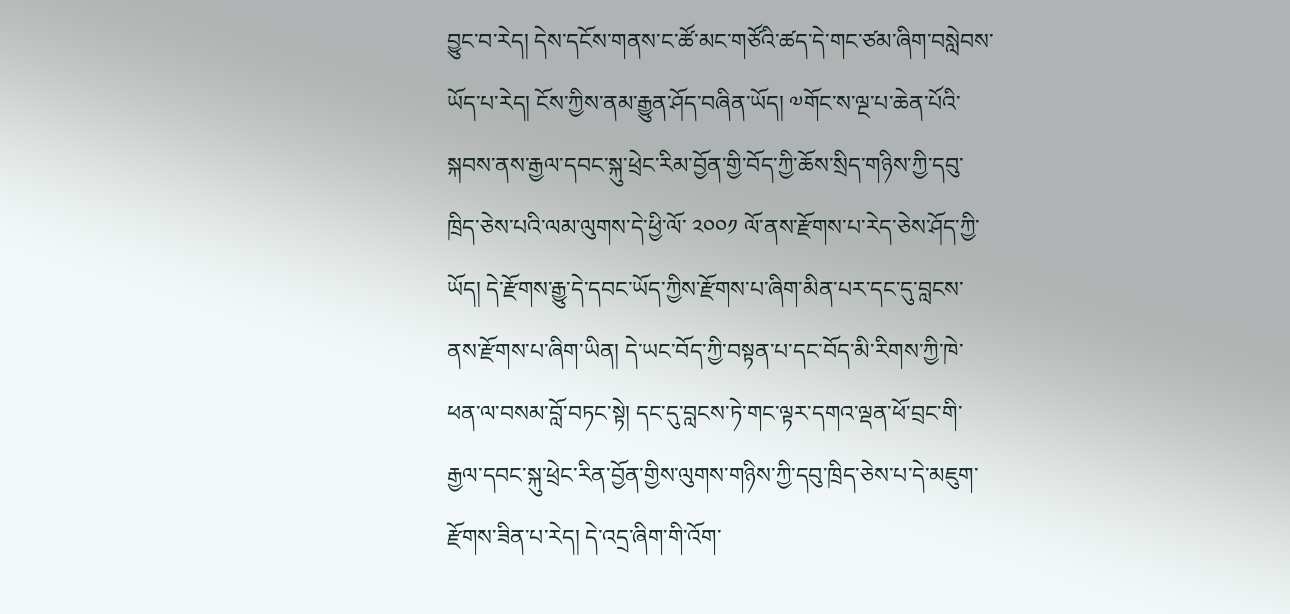བྱུང་བ་རེད། དེས་དངོས་གནས་ང་ཚོ་མང་གཙོའི་ཚད་དེ་གང་ཙམ་ཞིག་བསླེབས་ཡོད་པ་རེད། ངོས་ཀྱིས་ནམ་རྒྱུན་ཤོད་བཞིན་ཡོད། ༧གོང་ས་ལྔ་པ་ཆེན་པོའི་སྐབས་ནས་རྒྱལ་དབང་སྐུ་ཕྲེང་རིམ་བྱོན་གྱི་བོད་ཀྱི་ཆོས་སྲིད་གཉིས་ཀྱི་དབུ་ཁྲིད་ཅེས་པའི་ལམ་ལུགས་དེ་ཕྱི་ལོ་ ༢༠༠༡ ལོ་ནས་རྫོགས་པ་རེད་ཅེས་ཤོད་ཀྱི་ཡོད། དེ་རྫོགས་རྒྱུ་དེ་དབང་ཡོད་ཀྱིས་རྫོགས་པ་ཞིག་མིན་པར་དང་དུ་བླངས་ནས་རྫོགས་པ་ཞིག་ཡིན། དེ་ཡང་བོད་ཀྱི་བསྟན་པ་དང་བོད་མི་རིགས་ཀྱི་ཁེ་ཕན་ལ་བསམ་བློ་བཏང་སྟེ། དང་དུ་བླངས་ཏེ་གང་ལྟར་དགའ་ལྡན་ཕོ་བྲང་གི་རྒྱལ་དབང་སྐུ་ཕྲེང་རིན་བྱོན་གྱིས་ལུགས་གཉིས་ཀྱི་དབུ་ཁྲིད་ཅེས་པ་དེ་མཇུག་རྫོགས་ཟིན་པ་རེད། དེ་འདྲ་ཞིག་གི་འོག་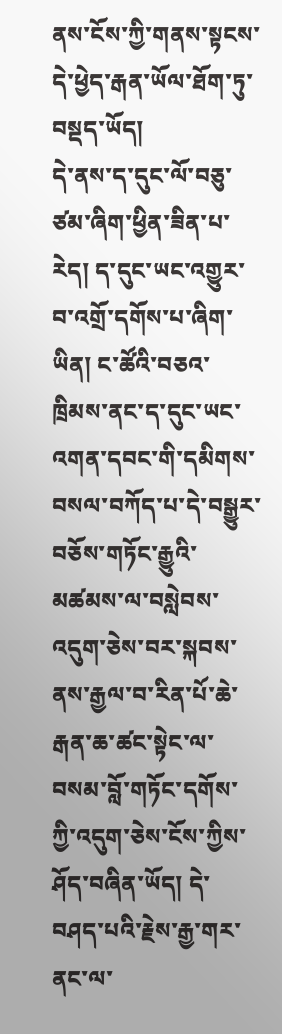ནས་ངོས་ཀྱི་གནས་སྟངས་དེ་ཕྱེད་རྒན་ཡོལ་ཐོག་ཏུ་བསྡད་ཡོད།
དེ་ནས་ད་དུང་ལོ་བཅུ་ཙམ་ཞིག་ཕྱིན་ཟིན་པ་རེད། ད་དུང་ཡང་འགྱུར་བ་འགྲོ་དགོས་པ་ཞིག་ཡིན། ང་ཚོའི་བཅའ་ཁྲིམས་ནང་ད་དུང་ཡང་འགན་དབང་གི་དམིགས་བསལ་བཀོད་པ་དེ་བསྒྱུར་བཅོས་གཏོང་རྒྱུའི་མཚམས་ལ་བསླེབས་འདུག་ཅེས་བར་སྐབས་ནས་རྒྱལ་བ་རིན་པོ་ཆེ་རྒན་ཆ་ཚང་སྟེང་ལ་བསམ་བློ་གཏོང་དགོས་ཀྱི་འདུག་ཅེས་ངོས་ཀྱིས་ཤོད་བཞིན་ཡོད། དེ་བཤད་པའི་རྗེས་རྒྱ་གར་ནང་ལ་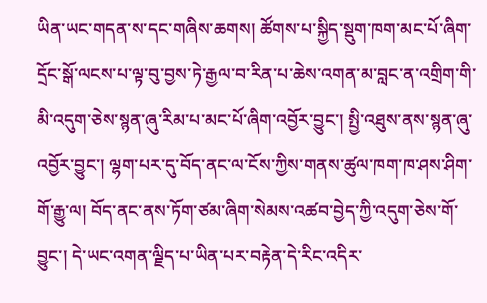ཡིན་ཡང་གདན་ས་དང་གཞིས་ཆགས། ཚོགས་པ་སྐྱིད་སྡུག་ཁག་མང་པོ་ཞིག་དྲོང་སྒོ་ལངས་པ་ལྟ་བུ་བྱས་ཏེ་རྒྱལ་བ་རིན་པ་ཆེས་འགན་མ་བླང་ན་འགྲིག་གི་མི་འདུག་ཅེས་སྙན་ཞུ་རིམ་པ་མང་པོ་ཞིག་འབྱོར་བྱུང་། སྤྱི་འཐུས་ནས་སྙན་ཞུ་འབྱོར་བྱུང་། ལྷག་པར་དུ་བོད་ནང་ལ་ངོས་ཀྱིས་གནས་ཚུལ་ཁག་ཁ་ཤས་ཤིག་གོ་རྒྱུ་ལ། བོད་ནང་ནས་ཏོག་ཙམ་ཞིག་སེམས་འཚབ་བྱེད་ཀྱི་འདུག་ཅེས་གོ་བྱུང་། དེ་ཡང་འགན་ལྗིད་པ་ཡིན་པར་བརྟེན་དེ་རིང་འདིར་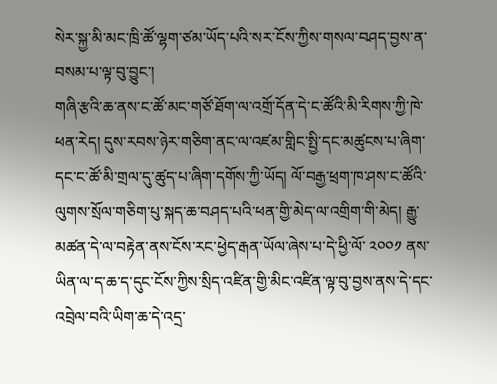སེར་སྐྱ་མི་མང་ཁྲི་ཚོ་ལྷག་ཙམ་ཡོད་པའི་སར་ངོས་ཀྱིས་གསལ་བཤད་བྱས་ན་བསམ་པ་ལྟ་བུ་བྱུང་།
གཞི་རྩའི་ཆ་ནས་ང་ཚོ་མང་གཙོ་ཐོག་ལ་འགྲོ་དོན་དེ་ང་ཚོའི་མི་རིགས་ཀྱི་ཁེ་ཕན་རེད། དུས་རབས་ཉེར་གཅིག་ནང་ལ་འཛམ་གླིང་སྤྱི་དང་མཚུངས་པ་ཞིག་དང་ང་ཚོ་མི་གྲལ་དུ་ཚུད་པ་ཞིག་དགོས་ཀྱི་ཡོད། ལོ་བརྒྱ་ཕྲག་ཁ་ཤས་ང་ཚོའི་ལུགས་སྲོལ་གཅིག་པུ་སྐད་ཆ་བཤད་པའི་ཕན་གྱི་མེད་ལ་འགྲིག་གི་མེད། རྒྱུ་མཚན་དེ་ལ་བརྟེན་ནས་ངོས་རང་ཕྱེད་རྒན་ཡོལ་ཞེས་པ་དེ་ཕྱི་ལོ་ ༢༠༠༡ ནས་ཡིན་ལ་ད་ཆ་ད་དུང་ངོས་ཀྱིས་སྲིད་འཛིན་གྱི་མིང་འཛིན་ལྟ་བུ་བྱས་ནས་དེ་དང་འབྲེལ་བའི་ཡིག་ཆ་དེ་འདྲ་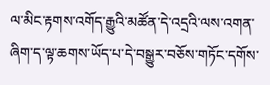ལ་མིང་རྟགས་འགོད་རྒྱུའི་མཚོན་དེ་འདྲའི་ལས་འགན་ཞིག་ད་ལྟ་ཆགས་ཡོད་པ་དེ་བསྒྱུར་བཅོས་གཏོང་དགོས་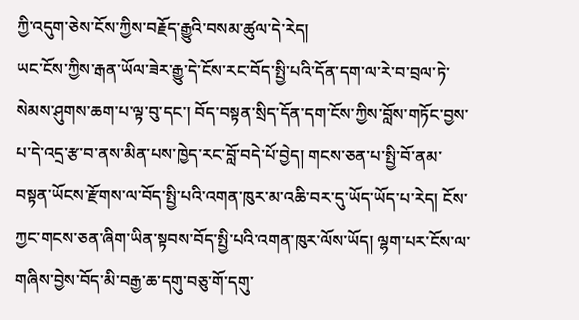ཀྱི་འདུག་ཅེས་ངོས་ཀྱིས་བརྗོད་རྒྱུའི་བསམ་ཚུལ་དེ་རེད།
ཡང་ངོས་ཀྱིས་རྒན་ཡོལ་ཟེར་རྒྱུ་དེ་ངོས་རང་བོད་སྤྱི་པའི་དོན་དག་ལ་རེ་བ་བྲལ་ཏེ་སེམས་ཤུགས་ཆག་པ་ལྟ་བུ་དང་། བོད་བསྟན་སྲིད་དོན་དག་ངོས་ཀྱིས་བློས་གཏོང་བྱས་པ་དེ་འདྲ་རྩ་བ་ནས་མིན་པས་ཁྱེད་རང་བློ་བདེ་པོ་བྱེད། གངས་ཅན་པ་སྤྱི་བོ་ནམ་བསྟན་ཡོངས་རྫོགས་ལ་བོད་སྤྱི་པའི་འགན་ཁུར་མ་འཆི་བར་དུ་ཡོད་ཡོད་པ་རེད། ངོས་ཀྱང་གངས་ཅན་ཞིག་ཡིན་སྟབས་བོད་སྤྱི་པའི་འགན་ཁུར་ལོས་ཡོད། ལྷག་པར་ངོས་ལ་གཞིས་བྱེས་བོད་མི་བརྒྱ་ཆ་དགུ་བཅུ་གོ་དགུ་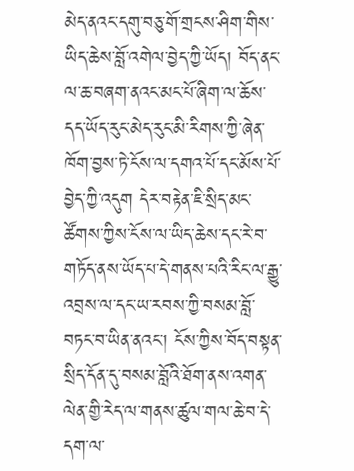མེད་ནའང་དགུ་བཅུ་གོ་གྲངས་ཤིག་གིས་ཡིད་ཆེས་བློ་འགེལ་བྱེད་ཀྱི་ཡོད། བོད་ནང་ལ་ཆ་བཞག་ནའང་མང་པོ་ཞིག་ལ་ཆོས་དད་ཡོད་རུང་མེད་རུང་མི་རིགས་ཀྱི་ཞེན་ཁོག་བྱས་ཏེ་ངོས་ལ་དགའ་པོ་དང་མོས་པོ་བྱེད་ཀྱི་འདུག དེར་བརྟེན་ཇི་སྲིད་མང་ཚོགས་ཀྱིས་ངོས་ལ་ཡིད་ཆེས་དང་རེ་བ་གཏོད་ནས་ཡོད་པ་དེ་གནས་པའི་རིང་ལ་རྒྱུ་འབྲས་ལ་དང་ཡ་རབས་ཀྱི་བསམ་བློ་བཏང་བ་ཡིན་ནའང་། ངོས་ཀྱིས་བོད་བསྟན་སྲིད་དོན་དུ་བསམ་བློའི་ཐོག་ནས་འགན་ལེན་གྱི་རེད་ལ་གནས་ཚུལ་གལ་ཆེ་བ་དེ་དག་ལ་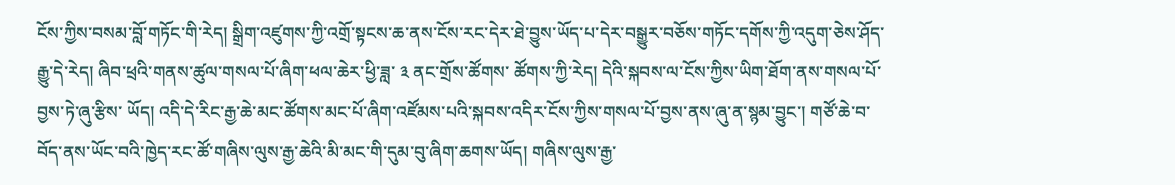ངོས་ཀྱིས་བསམ་བློ་གཏོང་གི་རེད། སྒྲིག་འཛུགས་ཀྱི་འགྲོ་སྟངས་ཆ་ནས་ངོས་རང་དེར་ཐེ་བྱུས་ཡོད་པ་དེར་བསྒྱུར་བཅོས་གཏོང་དགོས་ཀྱི་འདུག་ཅེས་ཤོད་རྒྱུ་དེ་རེད། ཞིབ་ཕྲའི་གནས་ཚུལ་གསལ་པོ་ཞིག་ཕལ་ཆེར་ཕྱི་ཟླ་ ༣ ནང་གྲོས་ཚོགས་ ཚོགས་ཀྱི་རེད། དེའི་སྐབས་ལ་ངོས་ཀྱིས་ཡིག་ཐོག་ནས་གསལ་པོ་བྱས་ཏེ་ཞུ་རྩིས་ ཡོད། འདི་དེ་རིང་རྒྱ་ཆེ་མང་ཚོགས་མང་པོ་ཞིག་འཛོམས་པའི་སྐབས་འདིར་ངོས་ཀྱིས་གསལ་པོ་བྱས་ནས་ཞུ་ན་སྙམ་བྱུང་། གཙོ་ཆེ་བ་བོད་ནས་ཡོང་བའི་ཁྱེད་རང་ཚོ་གཞིས་ལུས་རྒྱ་ཆེའི་མི་མང་གི་དུམ་བུ་ཞིག་ཆགས་ཡོད། གཞིས་ལུས་རྒྱ་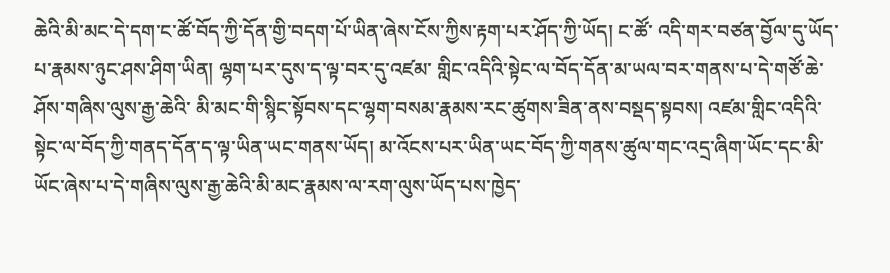ཆེའི་མི་མང་དེ་དག་ང་ཚོ་བོད་ཀྱི་དོན་གྱི་བདག་པོ་ཡིན་ཞེས་ངོས་ཀྱིས་རྟག་པར་ཤོད་ཀྱི་ཡོད། ང་ཚོ་ འདི་གར་བཙན་བྱོལ་དུ་ཡོད་པ་རྣམས་ཉུང་ཤས་ཤིག་ཡིན། ལྷག་པར་དུས་ད་ལྟ་བར་དུ་འཛམ་ གླིང་འདིའི་སྟེང་ལ་བོད་དོན་མ་ཡལ་བར་གནས་པ་དེ་གཙོ་ཆེ་ཤོས་གཞིས་ལུས་རྒྱ་ཆེའི་ མི་མང་གི་སྙིང་སྟོབས་དང་ལྷག་བསམ་རྣམས་རང་ཚུགས་ཟིན་ནས་བསྡད་སྟབས། འཛམ་གླིང་འདིའི་སྟེང་ལ་བོད་ཀྱི་གནད་དོན་ད་ལྟ་ཡིན་ཡང་གནས་ཡོད། མ་འོངས་པར་ཡིན་ཡང་བོད་ཀྱི་གནས་ཚུལ་གང་འདྲ་ཞིག་ཡོང་དང་མི་ཡོང་ཞེས་པ་དེ་གཞིས་ལུས་རྒྱ་ཆེའི་མི་མང་རྣམས་ལ་རག་ལུས་ཡོད་པས་ཁྱེད་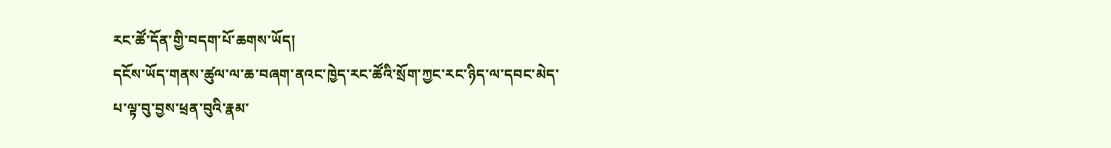རང་ཚོ་དོན་གྱི་བདག་པོ་ཆགས་ཡོད།
དངོས་ཡོད་གནས་ཚུལ་ལ་ཆ་བཞག་ནའང་ཁྱེད་རང་ཚོའི་སྲོག་ཀྱང་རང་ཉིད་ལ་དབང་མེད་པ་ལྟ་བུ་བྱས་ཕྲན་བུའི་རྣམ་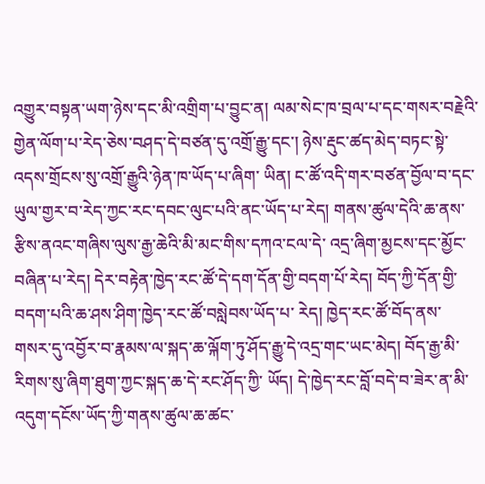འགྱུར་བསྟན་ཡག་ཉེས་དང་མི་འགྲིག་པ་བྱུང་ན། ལམ་སེང་ཁ་བྲལ་པ་དང་གསར་བརྗེའི་གྱེན་ལོག་པ་རེད་ཅེས་བཤད་དེ་བཙན་དུ་འགྲོ་རྒྱུ་དང་། ཉེས་རྡུང་ཚད་མེད་བཏང་སྟེ་འདས་གྲོངས་སུ་འགྲོ་རྒྱུའི་ཉེན་ཁ་ཡོད་པ་ཞིག་ ཡིན། ང་ཚོ་འདི་གར་བཙན་བྱོལ་བ་དང་ཡུལ་གྱར་བ་རེད་ཀྱང་རང་དབང་ལུང་པའི་ནང་ཡོད་པ་རེད། གནས་ཚུལ་དེའི་ཆ་ནས་རྩིས་ནའང་གཞིས་ལུས་རྒྱ་ཆེའི་མི་མང་གིས་དཀའ་ངལ་དེ་ འདྲ་ཞིག་མྱངས་དང་མྱོང་བཞིན་པ་རེད། དེར་བརྟེན་ཁྱེད་རང་ཚོ་དེ་དག་དོན་གྱི་བདག་པོ་རེད། བོད་ཀྱི་དོན་གྱི་བདག་པའི་ཆ་ཤས་ཤིག་ཁྱེད་རང་ཚོ་བསླེབས་ཡོད་པ་ རེད། ཁྱེད་རང་ཚོ་བོད་ནས་གསར་དུ་འབྱོར་བ་རྣམས་ལ་སྐད་ཆ་ལྐོག་ཏུ་ཤོད་རྒྱུ་དེ་འདྲ་གང་ཡང་མེད། བོད་རྒྱ་མི་རིགས་སུ་ཞིག་ཐུག་ཀྱང་སྐད་ཆ་དེ་རང་ཤོད་ཀྱི་ ཡོད། དེ་ཁྱེད་རང་བློ་བདེ་བ་ཟེར་ན་མི་འདུག་དངོས་ཡོད་ཀྱི་གནས་ཚུལ་ཆ་ཚང་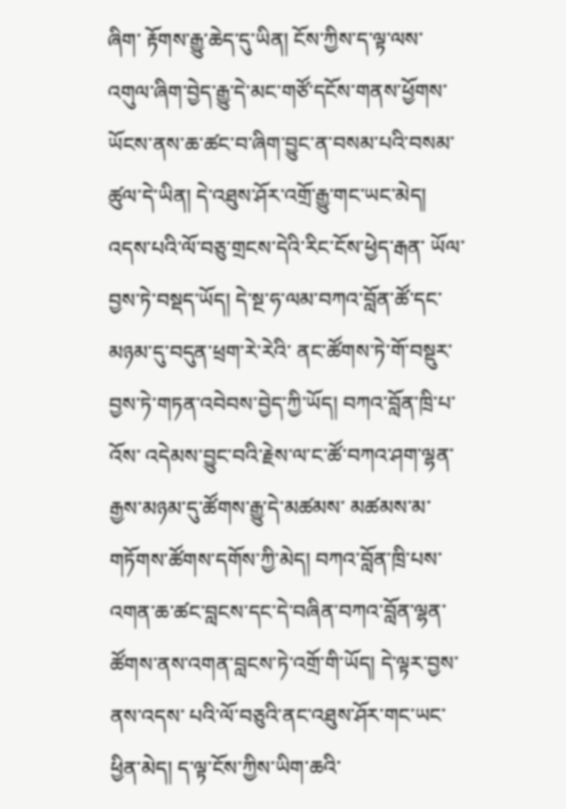ཞིག་ རྟོགས་རྒྱུ་ཆེད་དུ་ཡིན། ངོས་ཀྱིས་ད་ལྟ་ལས་འགུལ་ཞིག་བྱེད་རྒྱུ་དེ་མང་གཙོ་དངོས་གནས་ཕྱོགས་ཡོངས་ནས་ཆ་ཚང་བ་ཞིག་བྱུང་ན་བསམ་པའི་བསམ་ཚུལ་དེ་ཡིན། དེ་འཐུས་ཤོར་འགྲོ་རྒྱུ་གང་ཡང་མེད། འདས་པའི་ལོ་བཅུ་གྲངས་དེའི་རིང་ངོས་ཕྱེད་རྒན་ ཡོལ་བྱས་ཏེ་བསྡད་ཡོད། དེ་སྔ་ཧ་ལམ་བཀའ་བློན་ཚོ་དང་མཉམ་དུ་བདུན་ཕྲག་རེ་རེའི་ ནང་ཚོགས་ཏེ་གོ་བསྡུར་བྱས་ཏེ་གཏན་འབེབས་བྱེད་ཀྱི་ཡོད། བཀའ་བློན་ཁྲི་པ་འོས་ འདེམས་བྱུང་བའི་རྗེས་ལ་ང་ཚོ་བཀའ་ཤག་ལྷན་རྒྱས་མཉམ་དུ་ཚོགས་རྒྱུ་དེ་མཚམས་ མཚམས་མ་གཏོགས་ཚོགས་དགོས་ཀྱི་མེད། བཀའ་བློན་ཁྲི་པས་འགན་ཆ་ཚང་བླངས་དང་དེ་བཞིན་བཀའ་བློན་ལྷན་ཚོགས་ནས་འགན་བླངས་ཏེ་འགྲོ་གི་ཡོད། དེ་ལྟར་བྱས་ནས་འདས་ པའི་ལོ་བཅུའི་ནང་འཐུས་ཤོར་གང་ཡང་ཕྱིན་མེད། ད་ལྟ་ངོས་ཀྱིས་ཡིག་ཆའི་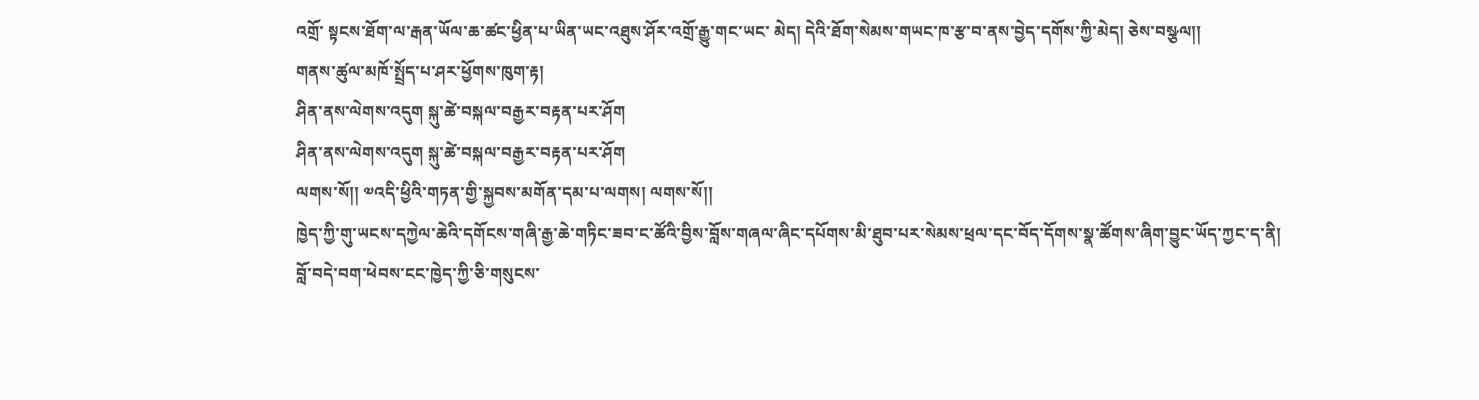འགྲོ་ སྟངས་ཐོག་ལ་རྒན་ཡོལ་ཆ་ཚང་ཕྱིན་པ་ཡིན་ཡང་འཐུས་ཤོར་འགྲོ་རྒྱུ་གང་ཡང་ མེད། དེའི་ཐོག་སེམས་གཡང་ཁ་རྩ་བ་ནས་བྱེད་དགོས་ཀྱི་མེད། ཅེས་བསྩལ།།
གནས་ཚུལ་མཁོ་སྤྲོད་པ་ཤར་ཕྱོགས་ཁུག་རྟ།
ཤིན་ནས་ལེགས་འདུག སྐུ་ཚེ་བསྐལ་བརྒྱར་བརྟན་པར་ཤོག
ཤིན་ནས་ལེགས་འདུག སྐུ་ཚེ་བསྐལ་བརྒྱར་བརྟན་པར་ཤོག
ལགས་སོ།། ༧འདི་ཕྱིའི་གཏན་གྱི་སྐྱབས་མགོན་དམ་པ་ལགས། ལགས་སོ།།
ཁྱེད་ཀྱི་གུ་ཡངས་དཀྱེལ་ཆེའི་དགོངས་གཞི་རྒྱ་ཆེ་གཏིང་ཟབ་ང་ཚོའི་བྱིས་བློས་གཞལ་ཞིང་དཔོགས་མི་ཐུབ་པར་སེམས་ཕྲལ་དང་བོད་དོགས་སྣ་ཚོགས་ཞིག་བྱུང་ཡོད་ཀྱང་ད་ནི།
བློ་བདེ་བག་ཕེབས་ངང་ཁྱེད་ཀྱི་ཅི་གསུངས་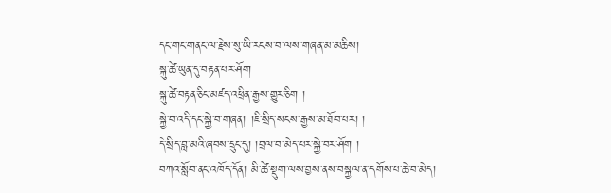དང་གང་གནང་ལ་རྗེས་སུ་ཡི་རངས་བ་ལས་གཞན་མ་མཆིས།
སྐུ་ཚེ་ཡུན་དུ་བརྟན་པར་ཤོག
སྐུ་ཚེ་བརྟན་ཅིང་མཛད་འཕྲིན་རྒྱས་གྱུར་ཅིག །
སྐྱེ་བ་འདི་དང་སྐྱེ་བ་གཞན། །ཇི་སྲིད་སངས་རྒྱས་མ་ཐོབ་པར། །
དེ་སྲིད་བླ་མའི་ཞབས་དྲུང་དུ། །བྲལ་བ་མེད་པར་སྐྱེ་བར་ཤོག །
བཀའ་སློབ་ནང་འཁོད་དོན། མི་ཚེ་སྡུག་ལས་བྱས་ནས་བསྐྱལ་ན་དགོས་པ་ཆེ་བ་མེད།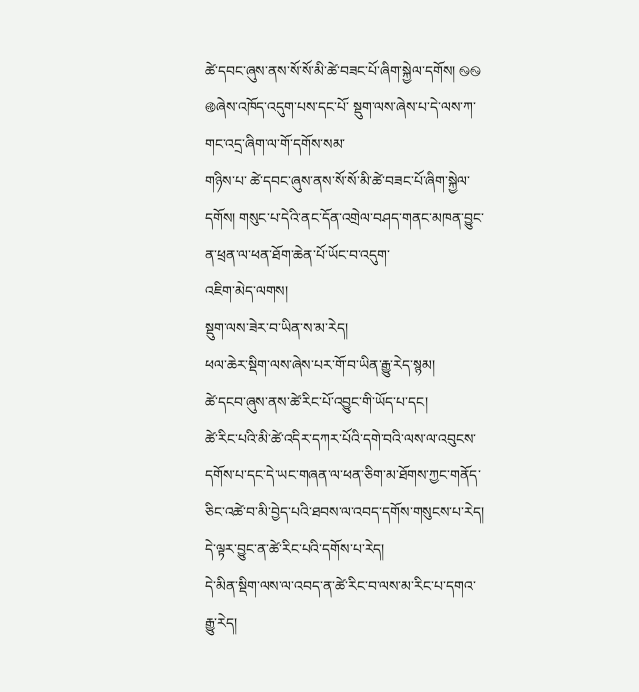ཚེ་དབང་ཞུས་ནས་སོ་སོ་མི་ཚེ་བཟང་པོ་ཞིག་སྐྱེལ་དགོས། ࿊࿊ ࿋ཞེས་འཁོད་འདུག་པས་དང་པོ་ སྡུག་ལས་ཞེས་པ་དེ་ལས་ཀ་གང་འདྲ་ཞིག་ལ་གོ་དགོས་སམ་
གཉིས་པ་ ཚེ་དབང་ཞུས་ནས་སོ་སོ་མི་ཚེ་བཟང་པོ་ཞིག་སྐྱེལ་དགོས། གསུང་པ་དེའི་ནང་དོན་འགྲེལ་བཤད་གནང་མཁན་བྱུང་ན་ཕྲན་ལ་ཕན་ཐོག་ཆེན་པོ་ཡོང་བ་འདུག་
འཇིག་མེད་ལགས།
སྡུག་ལས་ཟེར་བ་ཡིན་ས་མ་རེད།
ཕལ་ཆེར་སྡིག་ལས་ཞེས་པར་གོ་བ་ཡིན་རྒྱུ་རེད་སྙམ།
ཚེ་དངབ་ཞུས་ནས་ཚེ་རིང་པོ་འབྱུང་གི་ཡོད་པ་དང།
ཚེ་རིང་པའི་མི་ཚེ་འདིར་དཀར་པོའི་དགེ་བའི་ལས་ལ་འབུངས་དགོས་པ་དང་དེ་ཡང་གཞན་ལ་ཕན་ཅིག་མ་ཐོགས་ཀྱང་གནོད་ཅིང་འཚེ་བ་མི་བྱེད་པའི་ཐབས་ལ་འབད་དགོས་གསུངས་པ་རེད།
དེ་ལྟར་བྱུང་ན་ཚེ་རིང་པའི་དགོས་པ་རེད།
དེ་མིན་སྡིག་ལས་ལ་འབད་ན་ཚེ་རིང་བ་ལས་མ་རིང་པ་དགའ་རྒྱུ་རེད།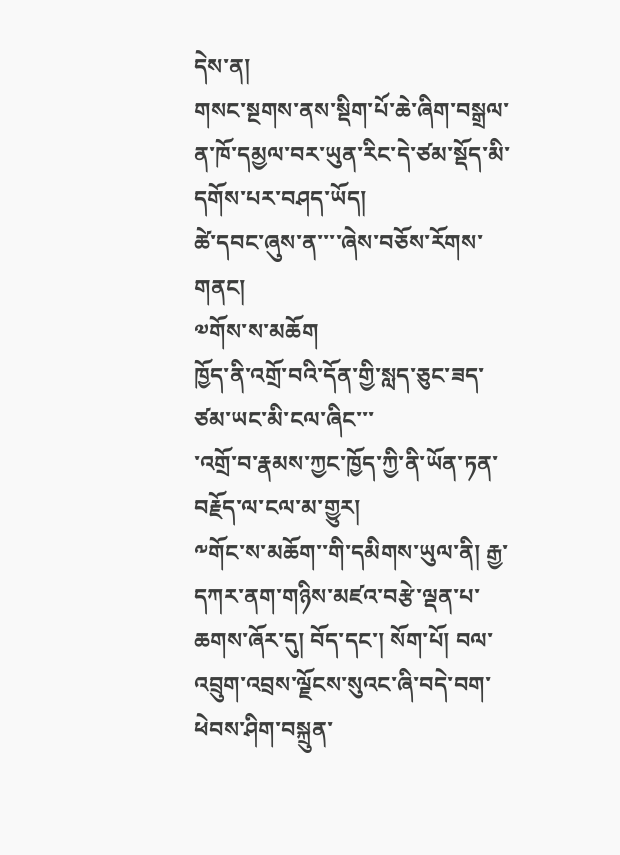དེས་ན།
གསང་སྔགས་ནས་སྡིག་པོ་ཆེ་ཞིག་བསྒྲལ་ན་ཁོ་དམྱལ་བར་ཡུན་རིང་དེ་ཙམ་སྡོད་མི་དགོས་པར་བཤད་ཡོད།
ཚེ་དབང་ཞུས་ན་་་་ཞེས་བཅོས་རོགས་གནང།
༧གོས་ས་མཆོག
ཁྱོད་ནི་འགྲོ་བའི་དོན་གྱི་སླད་ཅུང་ཟད་ཙམ་ཡང་མི་ངལ་ཞིང་་་
་འགྲོ་བ་རྣམས་ཀྱང་ཁྱོད་ཀྱི་ནི་ཡོན་ཏན་བརྗོད་ལ་ངལ་མ་གྱུར།
༸གོང་ས་མཆོག་་གི་དམིགས་ཡུལ་ནི། རྒྱ་དཀར་ནག་གཉིས་མཛའ་བརྩེ་ལྡན་པ་ཆགས་ཞོར་དུ། བོད་དང་། སོག་པོ། བལ་འབྲུག་འབྲས་ལྗོངས་སུའང་ཞི་བདེ་བག་ཕེབས་ཤིག་བསྐྲུན་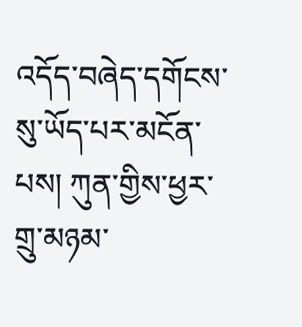འདོད་བཞེད་དགོངས་སུ་ཡོད་པར་མངོན་པས། ཀུན་གྱིས་ཕྱར་གྲུ་མཉམ་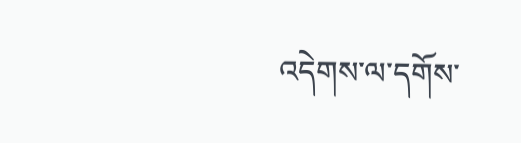འདེགས་ལ་དགོས་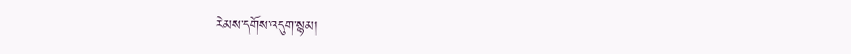རེམས་དགོས་འདུག་སྙམ།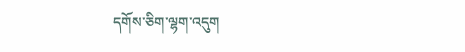དགོས་ཅིག་ལྷག་འདུག